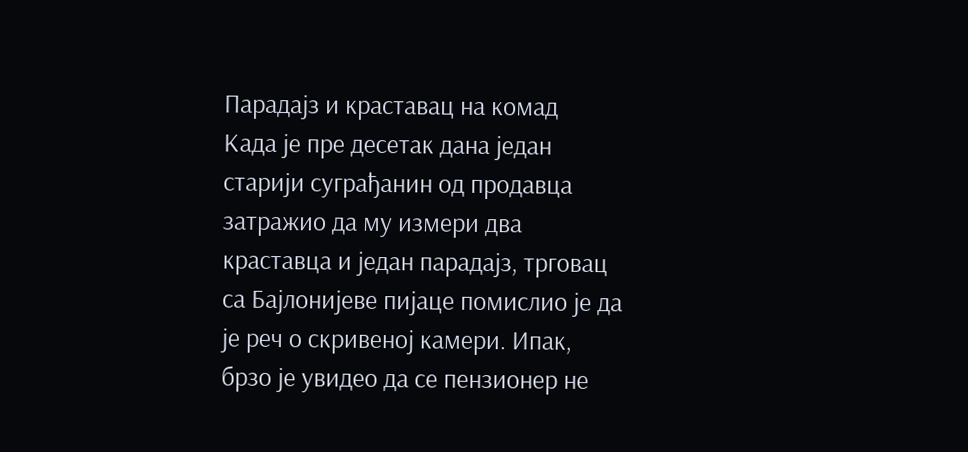Парадајз и краставац на комад
Када је пре десетак дана један старији суграђанин од продавца затражио да му измери два краставца и један парадајз, трговац са Бајлонијеве пијаце помислио је да је реч о скривеној камери. Ипак, брзо је увидео да се пензионер не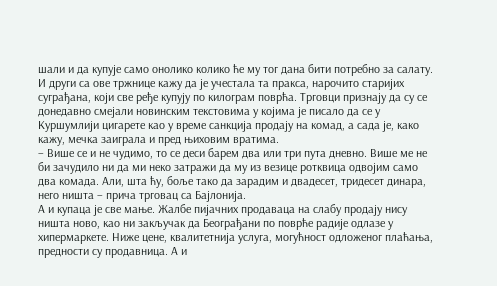шали и да купује само онолико колико ће му тог дана бити потребно за салату.
И други са ове тржнице кажу да је учестала та пракса, нарочито старијих суграђана, који све ређе купују по килограм поврћа. Трговци признају да су се донедавно смејали новинским текстовима у којима је писало да се у Куршумлији цигарете као у време санкција продају на комад, а сада је, како кажу, мечка заиграла и пред њиховим вратима.
– Више се и не чудимо, то се деси барем два или три пута дневно. Више ме не би зачудило ни да ми неко затражи да му из везице ротквица одвојим само два комада. Али, шта ћу, боље тако да зарадим и двадесет, тридесет динара, него ништа – прича трговац са Бајлонија.
А и купаца је све мање. Жалбе пијачних продаваца на слабу продају нису ништа ново, као ни закључак да Београђани по поврће радије одлазе у хипермаркете. Ниже цене, квалитетнија услуга, могућност одложеног плаћања, предности су продавница. А и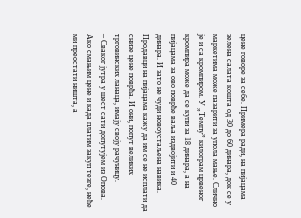цене говоре за себе. Примера ради, на пијацама зелена салата кошта од 30 до 60 динара, док се у маркетима може пазарити за упола мање. Слично је и са кромпиром. У „Темпу” килограм црвеног кромпира може да се купи за 18 динара, а на пијацама за ово поврће ваља издвојити и 40 динара. И зато не чуди новоустаљена навика.
Продавци на пијацама кажу да им се не исплати да снизе цене поврћа. И они, попут великих трговинских ланаца, имају своју рачуницу.
– Сваког јутра у шест сати допутујем из Опова. Ако смањим цене и када платим закуп тезге, неће ми преостати ништа, а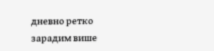дневно ретко зарадим више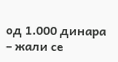од 1.000 динара – жали се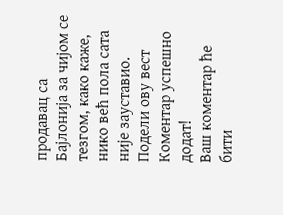продавац са Бајлонија за чијом се тезгом, како каже, нико већ пола сата није зауставио.
Подели ову вест
Комeнтар успeшно додат!
Ваш комeнтар ћe бити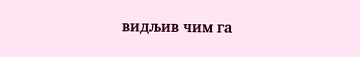видљив чим га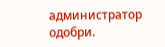администратор одобри.